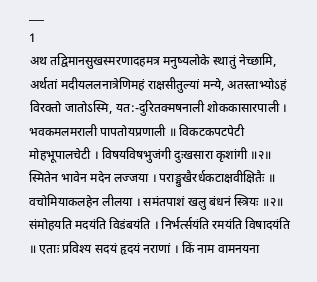___
1
अथ तद्विमानसुखस्मरणादहमत्र मनुष्यलोके स्थातुं नेच्छामि, अर्थतां मदीयललनात्रेणिमहं राक्षसीतुल्यां मन्ये, अतस्ताभ्योऽहं विरक्तो जातोऽस्मि, यत:-दुरितक्मषनाली शोककासारपाली । भवकमलमराली पापतोयप्रणाली ॥ विकटकपटपेटी मोहभूपालचेटी । विषयविषभुजंगी दुःखसारा कृशांगी ॥२॥ स्मितेन भावेन मदेन लज्जया । पराङ्मुखैरर्धकटाक्षवीक्षितैः ॥ वचोमियाकलहेन लीलया । समंतपाशं खलु बंधनं स्त्रियः ॥२॥ संमोहयति मदयंति विडंबयंति । निर्भर्त्सयंति रमयंति विषादयंति ॥ एताः प्रविश्य सदयं हृदयं नराणां । किं नाम वामनयना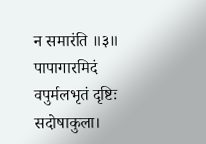न समारंति ॥३॥ पापागारमिदं वपुर्मलभृतं दृष्टिः सदोषाकुला।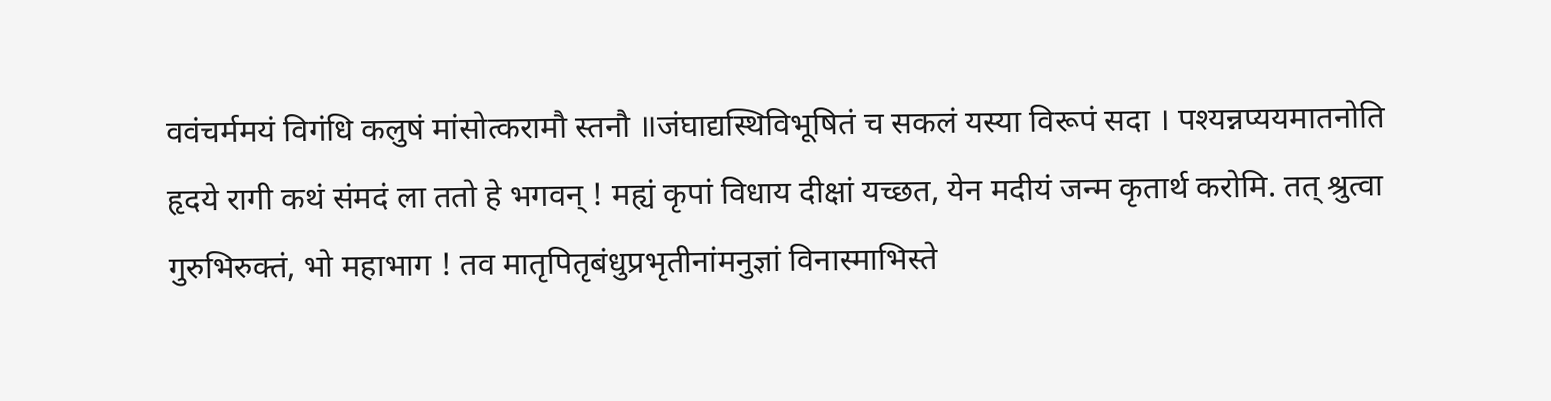ववंचर्ममयं विगंधि कलुषं मांसोत्करामौ स्तनौ ॥जंघाद्यस्थिविभूषितं च सकलं यस्या विरूपं सदा । पश्यन्नप्ययमातनोति हृदये रागी कथं संमदं ला ततो हे भगवन् ! मह्यं कृपां विधाय दीक्षां यच्छत, येन मदीयं जन्म कृतार्थ करोमि. तत् श्रुत्वा गुरुभिरुक्तं, भो महाभाग ! तव मातृपितृबंधुप्रभृतीनांमनुज्ञां विनास्माभिस्ते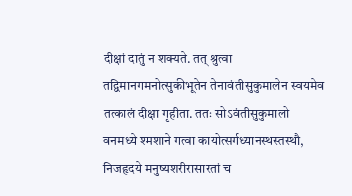दीक्षां दातुं न शक्यते. तत् श्रुत्वा तद्विमानगमनोत्सुकीभूतेन तेनावंतीसुकुमालेन स्वयमेव तत्कालं दीक्षा गृहीता. ततः सोऽवंतीसुकुमालो वनमध्ये श्मशाने गत्वा कायोत्सर्गध्यानस्थस्तस्थौ, निजहृदये मनुष्यशरीरासारतां च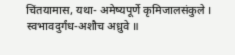चिंतयामास, यथा- अमेष्यपूर्णे कृमिजालसंकुले । स्वभावदुर्गंध-अशौच अध्रुवे ॥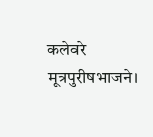कलेवरे मूत्रपुरीषभाजने।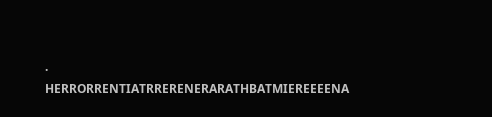.
HERRORRENTIATRRERENERARATHBATMIEREEEENA